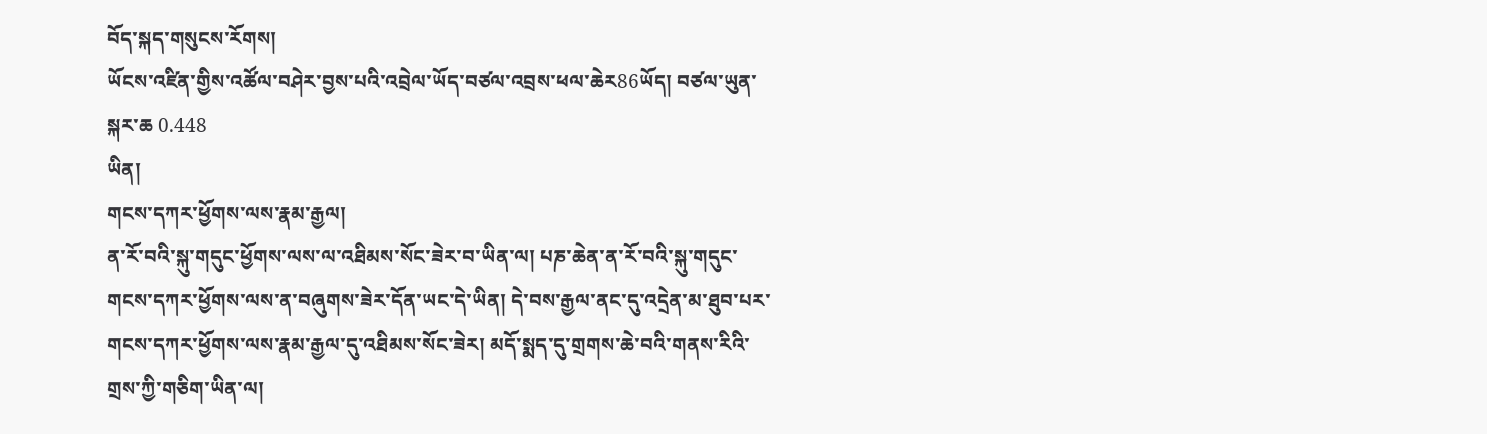བོད་སྐད་གསུངས་རོགས།
ཡོངས་འཛིན་གྱིས་འཚོལ་བཤེར་བྱས་པའི་འབྲེལ་ཡོད་བཙལ་འབྲས་ཕལ་ཆེར86ཡོད། བཙལ་ཡུན་སྐར་ཆ 0.448
ཡིན།
གངས་དཀར་ཕྱོགས་ལས་རྣམ་རྒྱལ།
ན་རོ་བའི་སྐུ་གདུང་ཕྱོགས་ལས་ལ་འཐིམས་སོང་ཟེར་བ་ཡིན་ལ། པཎ་ཆེན་ན་རོ་བའི་སྐུ་གདུང་གངས་དཀར་ཕྱོགས་ལས་ན་བཞུགས་ཟེར་དོན་ཡང་དེ་ཡིན། དེ་བས་རྒྱལ་ནང་དུ་འདྲེན་མ་ཐུབ་པར་གངས་དཀར་ཕྱོགས་ལས་རྣམ་རྒྱལ་དུ་འཐིམས་སོང་ཟེར། མདོ་སྨད་དུ་གྲགས་ཆེ་བའི་གནས་རིའི་གྲས་ཀྱི་གཅིག་ཡིན་ལ།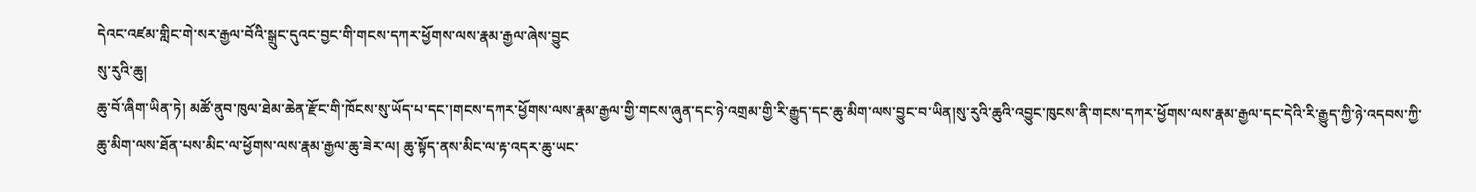དེའང་འཛམ་གླིང་གེ་སར་རྒྱལ་བོའི་སྒྲུང་དུའང་བྱང་གི་གངས་དཀར་ཕྱོགས་ལས་རྣམ་རྒྱལ་ཞེས་བྱུང
སུ་རུའི་ཆུ།
ཆུ་བོ་ཞིག་ཡིན་ཏེ། མཚོ་ནུབ་ཁུལ་ཐེམ་ཆེན་རྫོང་གི་ཁོངས་སུ་ཡོད་པ་དང་།གངས་དཀར་ཕྱོགས་ལས་རྣམ་རྒྱལ་གྱི་གངས་ཞུན་དང་ཉེ་འགྲམ་གྱི་རི་རྒྱུད་དང་ཆུ་མིག་ལས་བྱུང་བ་ཡིན།སུ་རུའི་ཆུའི་འབྱུང་ཁུངས་ནི་གངས་དཀར་ཕྱོགས་ལས་རྣམ་རྒྱལ་དང་དེའི་རི་རྒྱུད་ཀྱི་ཉེ་འདབས་ཀྱི་ཆུ་མིག་ལས་ཐོན་པས་མིང་ལ་ཕྱོགས་ལས་རྣམ་རྒྱལ་ཆུ་ཟེར་ལ། ཆུ་སྟོད་ནས་མིང་ལ་རྟ་འདར་ཆུ་ཡང་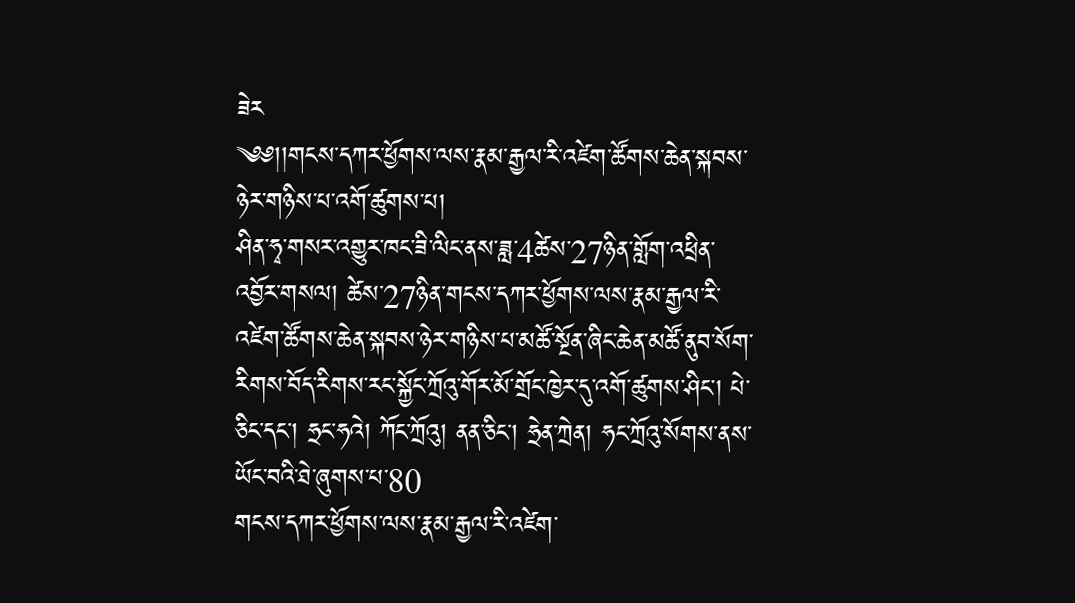ཟེར
༄༅།།གངས་དཀར་ཕྱོགས་ལས་རྣམ་རྒྱལ་རི་འཛེག་ཚོགས་ཆེན་སྐབས་ཉེར་གཉིས་པ་འགོ་ཚུགས་པ།
ཤིན་ཧྭ་གསར་འགྱུར་ཁང་ཟི་ལིང་ནས་ཟླ་4ཚེས་27ཉིན་གློག་འཕྲིན་འབྱོར་གསལ། ཚེས་27ཉིན་གངས་དཀར་ཕྱོགས་ལས་རྣམ་རྒྱལ་རི་འཛེག་ཚོགས་ཆེན་སྐབས་ཉེར་གཉིས་པ་མཚོ་སྔོན་ཞིང་ཆེན་མཚོ་ནུབ་སོག་རིགས་བོད་རིགས་རང་སྐྱོང་ཀྲོའུ་གོར་མོ་གྲོང་ཁྱེར་དུ་འགོ་ཚུགས་ཤིང་། པེ་ཅིང་དང་། ཧྲང་ཧའེ། ཀོང་ཀྲོའུ། ནན་ཅིང་། ཧྲེན་ཀྲེན། ཧང་ཀྲོའུ་སོགས་ནས་ཡོང་བའི་ཐེ་ཞུགས་པ་80
གངས་དཀར་ཕྱོགས་ལས་རྣམ་རྒྱལ་རི་འཛེག་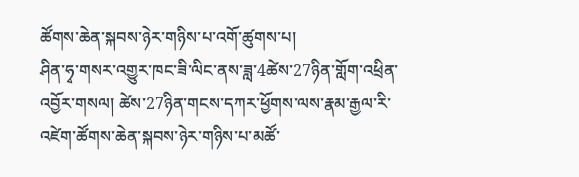ཚོགས་ཆེན་སྐབས་ཉེར་གཉིས་པ་འགོ་ཚུགས་པ།
ཤིན་ཧྭ་གསར་འགྱུར་ཁང་ཟི་ལིང་ནས་ཟླ་4ཚེས་27ཉིན་གློག་འཕྲིན་འབྱོར་གསལ། ཚེས་27ཉིན་གངས་དཀར་ཕྱོགས་ལས་རྣམ་རྒྱལ་རི་འཛེག་ཚོགས་ཆེན་སྐབས་ཉེར་གཉིས་པ་མཚོ་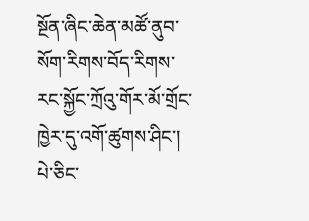སྔོན་ཞིང་ཆེན་མཚོ་ནུབ་སོག་རིགས་བོད་རིགས་རང་སྐྱོང་ཀྲོའུ་གོར་མོ་གྲོང་ཁྱེར་དུ་འགོ་ཚུགས་ཤིང་། པེ་ཅིང་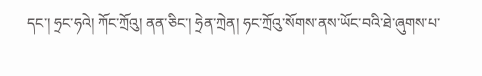དང་། ཧྲང་ཧའེ། ཀོང་ཀྲོའུ། ནན་ཅིང་། ཧྲེན་ཀྲེན། ཧང་ཀྲོའུ་སོགས་ནས་ཡོང་བའི་ཐེ་ཞུགས་པ་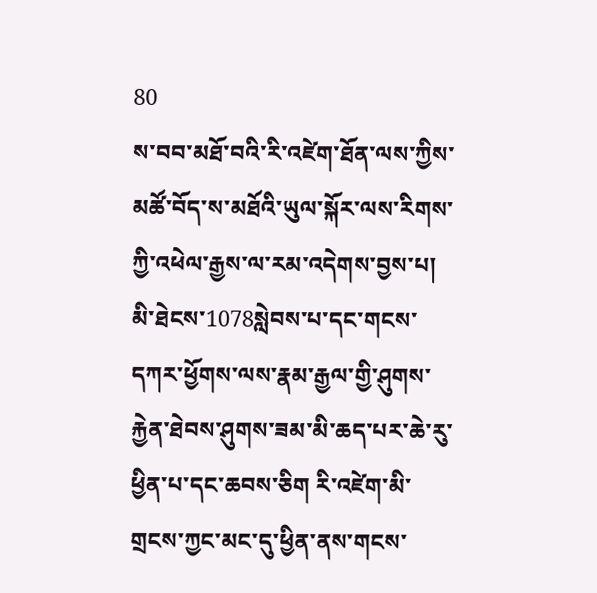80
ས་བབ་མཐོ་བའི་རི་འཛེག་ཐོན་ལས་ཀྱིས་མཚོ་བོད་ས་མཐོའི་ཡུལ་སྐོར་ལས་རིགས་ཀྱི་འཕེལ་རྒྱས་ལ་རམ་འདེགས་བྱས་པ།
མི་ཐེངས་1078སླེབས་པ་དང་གངས་དཀར་ཕྱོགས་ལས་རྣམ་རྒྱལ་གྱི་ཤུགས་རྐྱེན་ཐེབས་ཤུགས་ཟམ་མི་ཆད་པར་ཆེ་རུ་ཕྱིན་པ་དང་ཆབས་ཅིག རི་འཛེག་མི་གྲངས་ཀྱང་མང་དུ་ཕྱིན་ནས་གངས་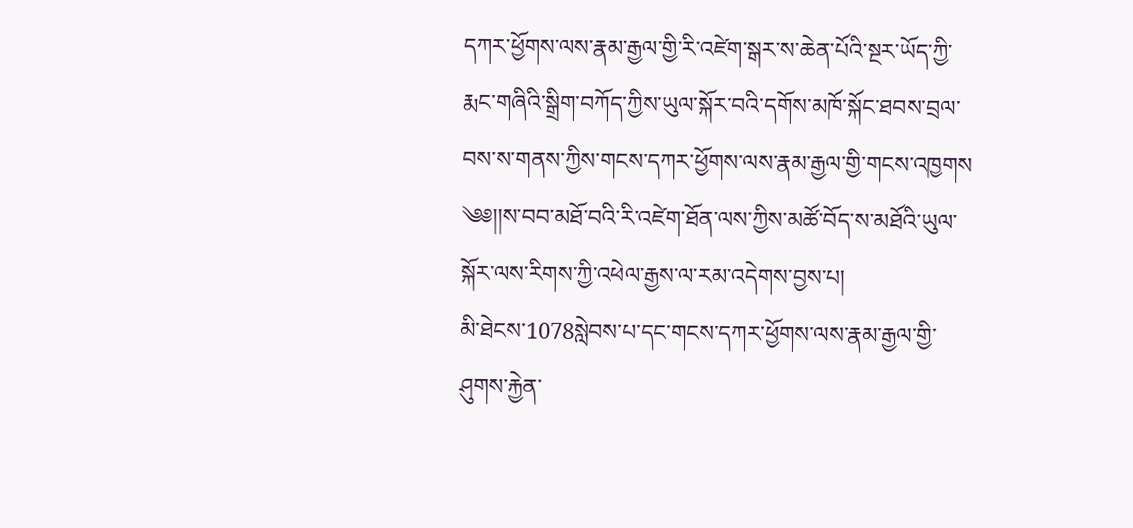དཀར་ཕྱོགས་ལས་རྣམ་རྒྱལ་གྱི་རི་འཛེག་སྒར་ས་ཆེན་པོའི་སྔར་ཡོད་ཀྱི་རྨང་གཞིའི་སྒྲིག་བཀོད་ཀྱིས་ཡུལ་སྐོར་བའི་དགོས་མཁོ་སྐོང་ཐབས་བྲལ་བས་ས་གནས་ཀྱིས་གངས་དཀར་ཕྱོགས་ལས་རྣམ་རྒྱལ་གྱི་གངས་འཁྱགས
༄༅།།ས་བབ་མཐོ་བའི་རི་འཛེག་ཐོན་ལས་ཀྱིས་མཚོ་བོད་ས་མཐོའི་ཡུལ་སྐོར་ལས་རིགས་ཀྱི་འཕེལ་རྒྱས་ལ་རམ་འདེགས་བྱས་པ།
མི་ཐེངས་1078སླེབས་པ་དང་གངས་དཀར་ཕྱོགས་ལས་རྣམ་རྒྱལ་གྱི་ཤུགས་རྐྱེན་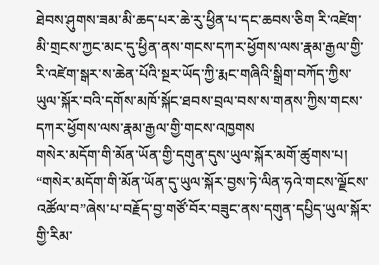ཐེབས་ཤུགས་ཟམ་མི་ཆད་པར་ཆེ་རུ་ཕྱིན་པ་དང་ཆབས་ཅིག རི་འཛེག་མི་གྲངས་ཀྱང་མང་དུ་ཕྱིན་ནས་གངས་དཀར་ཕྱོགས་ལས་རྣམ་རྒྱལ་གྱི་རི་འཛེག་སྒར་ས་ཆེན་པོའི་སྔར་ཡོད་ཀྱི་རྨང་གཞིའི་སྒྲིག་བཀོད་ཀྱིས་ཡུལ་སྐོར་བའི་དགོས་མཁོ་སྐོང་ཐབས་བྲལ་བས་ས་གནས་ཀྱིས་གངས་དཀར་ཕྱོགས་ལས་རྣམ་རྒྱལ་གྱི་གངས་འཁྱགས
གསེར་མདོག་གི་མོན་ཡོན་གྱི་དགུན་དུས་ཡུལ་སྐོར་མགོ་ཚུགས་པ།
“གསེར་མདོག་གི་མོན་ཡོན་དུ་ཡུལ་སྐོར་བྱས་ཏེ་ལིན་ཧའེ་གངས་ལྗོངས་འཚོལ་བ”ཞེས་པ་བརྗོད་བྱ་གཙོ་བོར་བཟུང་ནས་དགུན་དཔྱིད་ཡུལ་སྐོར་གྱི་རིམ་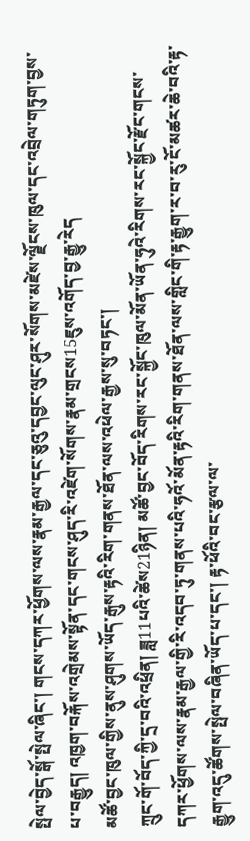སྤེལ་བྱེད་སྒོ་སྤེལ་ཞིང་། གངས་དཀར་ཕྱོགས་ལས་རྣམ་རྒྱལ་དང་ཅུའུ་དབྱང་ལུང་ཤུར་སོགས་མཛེས་ལྗོངས་ཁུལ་དང་འབྲེལ་གཏུག་བྱས་པ་བརྒྱུད། འཁྱག་བརྐོས་འགྲེམས་སྟོན་དང་གངས་ཤུད་རི་འཛེག་སོགས་རྣམ་གྲངས15ཇུས་འགོད་བྱ་རྒྱུ་རེད
མཚོ་བྱང་ཁུལ་གྱིས་ནུས་ཤུགས་ཡོད་རྒུས་རྟའི་རིག་གནས་ཐོན་ལས་འཕེལ་རྒྱས་སུ་བཏང་།
ཀྲུང་གོ་བོད་ཀྱི་དྲ་བའི་འཕྲིན། ཟླ11པའི་ཚེས21ཉིན། མཚོ་བྱང་བོད་རིགས་རང་སྐྱོང་ཁུལ་མོན་ཡོན་ཧུའེ་རིགས་རང་སྐྱོང་རྫོང་གངས་དཀར་ཕྱོགས་ལས་རྣམ་རྒྱལ་གྱི་རི་འདབ་ཏུ་གནས་པའི་ཧའོ་མོན་རྟའི་རིག་གནས་ཐོན་ལས་གླིང་གི་རྟ་རྒྱུག་ར་བ་རུ་ངོ་མཚར་ཆེ་བའི་རྟ་རྒྱུག་འདུ་ཚོགས་སྤེལ་བཞིན་ཡོད་པ་དང་། རྟ་ཕོའི་བང་རྩལ་ལ་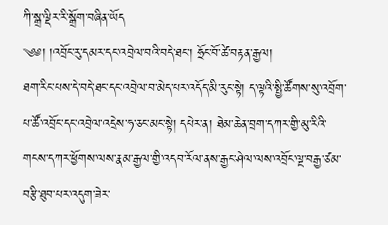ཀི་སྒྲ་ལྡིར་རི་སྒྲོག་བཞིན་ཡོད
༄༅། །འབྲོང་རུ་དམར་དང་འབྲེལ་བའི་བདེ་ཐང་། ཧྲོང་བོ་ཚེ་བརྟན་རྒྱལ།
ཐག་རིང་པས་དེ་བདེ་ཐང་དང་འབྲེལ་བ་མེད་པར་འདོད་མི་རུང་སྟེ། ད་ལྟའི་སྤྱི་ཚོགས་སུ་འབྲོག་པ་ཚོ་འབྲོང་དང་འབྲེལ་འདྲེས་ཧ་ཅང་མང་སྟེ། དཔེར་ན། ཐེམ་ཆེན་བྲག་དཀར་གྱི་མུ་རིའི་གངས་དཀར་ཕྱོགས་ལས་རྣམ་རྒྱལ་གྱི་འདབ་རོལ་ནས་རྒྱང་ཤེལ་ལས་འབྲོང་ལྔ་བརྒྱ་ཙམ་བརྩི་ཐུབ་པར་འདུག་ཟེར་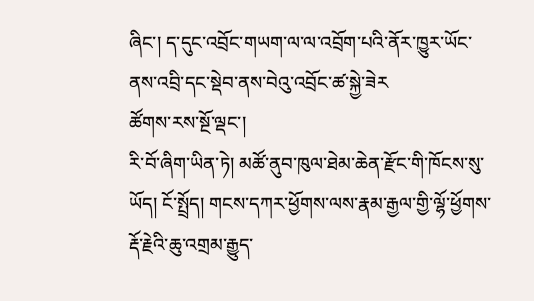ཞིང་། ད་དུང་འབྲོང་གཡག་ལ་ལ་འབྲོག་པའི་ནོར་ཁྱུར་ཡོང་ནས་འབྲི་དང་སྡེབ་ནས་བེའུ་འབྲོང་ཚ་སྐྱེ་ཟེར
ཚོགས་རས་སྔོ་ལྡང་།
རི་བོ་ཞིག་ཡིན་ཏེ། མཚོ་ནུབ་ཁུལ་ཐེམ་ཆེན་རྫོང་གི་ཁོངས་སུ་ཡོད། ངོ་སྤྲོད། གངས་དཀར་ཕྱོགས་ལས་རྣམ་རྒྱལ་གྱི་ལྷོ་ཕྱོགས་རྡོ་རྗེའི་ཆུ་འགྲམ་རྒྱུད་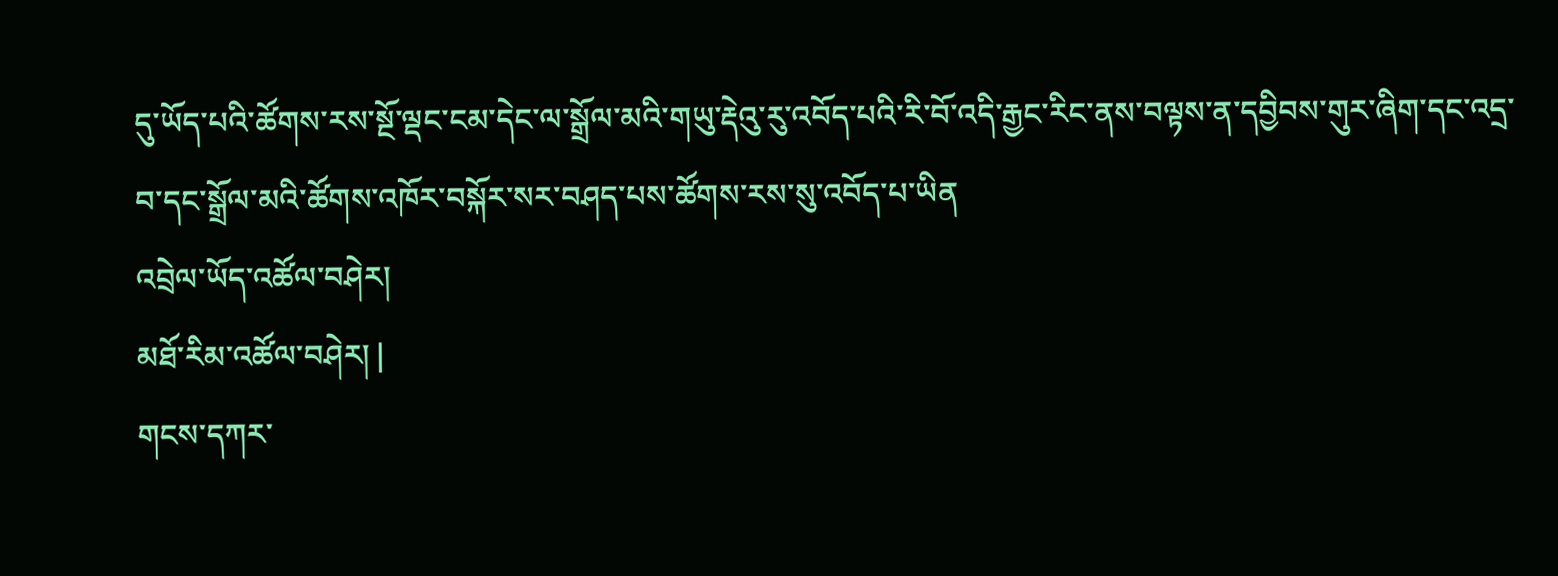དུ་ཡོད་པའི་ཚོགས་རས་སྔོ་ལྡང་ངམ་དེང་ལ་སྒྲོལ་མའི་གཡུ་རྡེའུ་རུ་འབོད་པའི་རི་བོ་འདི་རྒྱང་རིང་ནས་བལྟས་ན་དབྱིབས་གུར་ཞིག་དང་འདྲ་བ་དང་སྒྲོལ་མའི་ཚོགས་འཁོར་བསྐོར་སར་བཤད་པས་ཚོགས་རས་སུ་འབོད་པ་ཡིན
འབྲེལ་ཡོད་འཚོལ་བཤེར།
མཐོ་རིམ་འཚོལ་བཤེར། |
གངས་དཀར་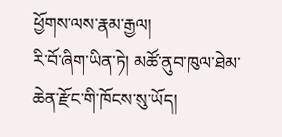ཕྱོགས་ལས་རྣམ་རྒྱལ།
རི་བོ་ཞིག་ཡིན་ཏེ། མཚོ་ནུབ་ཁུལ་ཐེམ་ཆེན་རྫོང་གི་ཁོངས་སུ་ཡོད།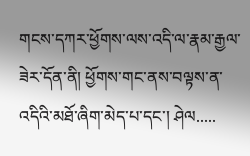གངས་དཀར་ཕྱོགས་ལས་འདི་ལ་རྣམ་རྒྱལ་ཟེར་དོན་ནི། ཕྱོགས་གང་ནས་བལྟས་ན་འདིའི་མཐོ་ཞིག་མེད་པ་དང་། ཤེལ.....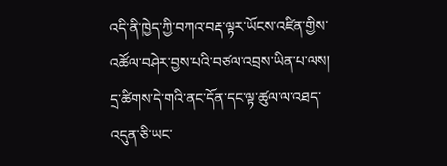འདི་ནི་ཁྱེད་ཀྱི་བཀའ་བརྡ་ལྟར་ཡོངས་འཛིན་གྱིས་འཚོལ་བཤེར་བྱས་པའི་བཙལ་འབྲས་ཡིན་པ་ལས། དྲ་ཚིགས་དེ་གའི་ནང་དོན་དང་ལྟ་ཚུལ་ལ་འཐད་འདུན་ཅི་ཡང་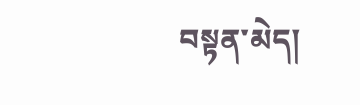བསྟན་མེད།